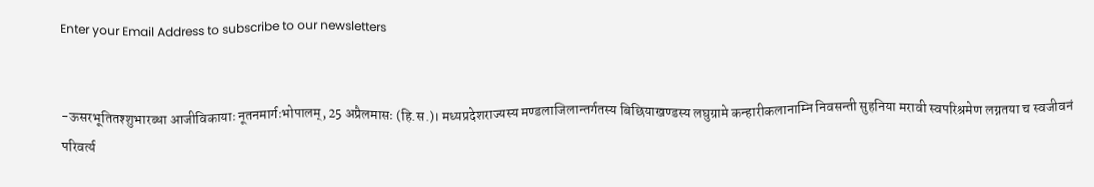Enter your Email Address to subscribe to our newsletters


-ऊसरभूतितश्शुभारब्धा आजीविकायाः नूतनमार्गःभोपालम्, 25 अप्रैलमासः (हि.स.)। मध्यप्रदेशराज्यस्य मण्डलाजिलान्तर्गतस्य बिछियाखण्डस्य लघुग्रामे कन्हारीकलानाम्नि निवसन्ती सुहनिया मरावी स्वपरिश्रमेण लग्नतया च स्वजीवनं परिवर्त्य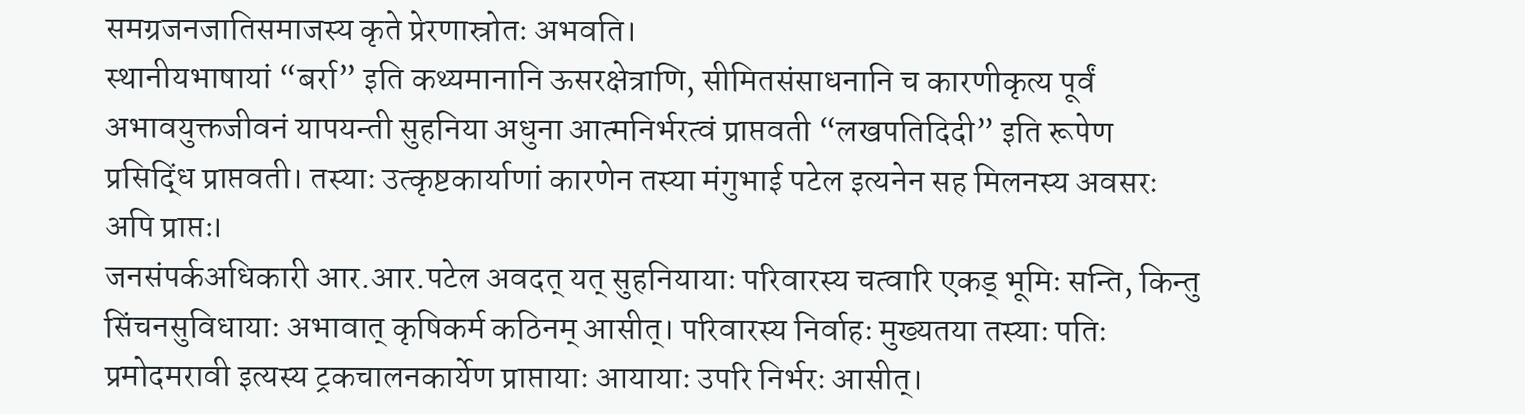समग्रजनजातिसमाजस्य कृते प्रेरणास्रोतः अभवति।
स्थानीयभाषायां “बर्रा” इति कथ्यमानानि ऊसरक्षेत्राणि, सीमितसंसाधनानि च कारणीकृत्य पूर्वं अभावयुक्तजीवनं यापयन्ती सुहनिया अधुना आत्मनिर्भरत्वं प्राप्तवती “लखपतिदिदी” इति रूपेण प्रसिद्धिं प्राप्तवती। तस्याः उत्कृष्टकार्याणां कारणेन तस्या मंगुभाई पटेल इत्यनेन सह मिलनस्य अवसरः अपि प्राप्तः।
जनसंपर्कअधिकारी आर.आर.पटेल अवदत् यत् सुहनियायाः परिवारस्य चत्वारि एकड् भूमिः सन्ति, किन्तु सिंचनसुविधायाः अभावात् कृषिकर्म कठिनम् आसीत्। परिवारस्य निर्वाहः मुख्यतया तस्याः पतिः प्रमोदमरावी इत्यस्य ट्रकचालनकार्येण प्राप्तायाः आयायाः उपरि निर्भरः आसीत्।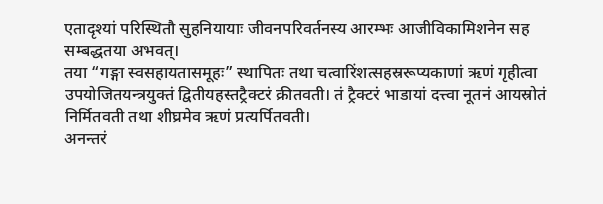एतादृश्यां परिस्थितौ सुहनियायाः जीवनपरिवर्तनस्य आरम्भः आजीविकामिशनेन सह सम्बद्धतया अभवत्।
तया “गङ्गा स्वसहायतासमूहः” स्थापितः तथा चत्वारिंशत्सहस्ररूप्यकाणां ऋणं गृहीत्वा उपयोजितयन्त्रयुक्तं द्वितीयहस्तट्रैक्टरं क्रीतवती। तं ट्रैक्टरं भाडायां दत्त्वा नूतनं आयस्रोतं निर्मितवती तथा शीघ्रमेव ऋणं प्रत्यर्पितवती।
अनन्तरं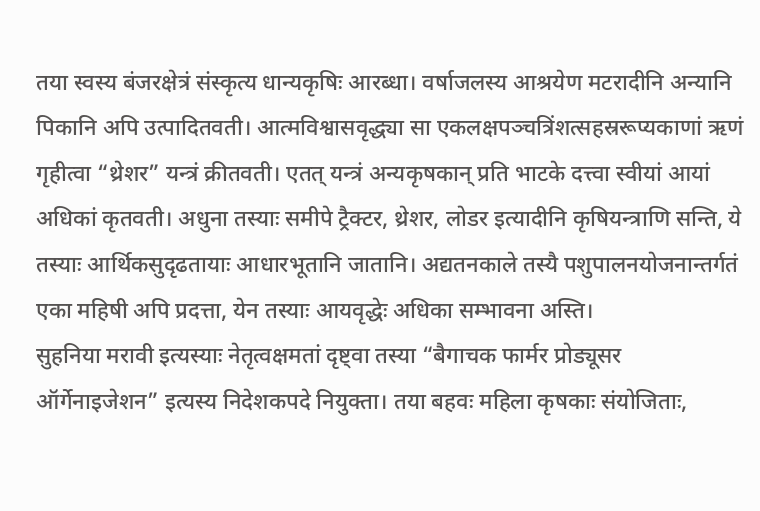तया स्वस्य बंजरक्षेत्रं संस्कृत्य धान्यकृषिः आरब्धा। वर्षाजलस्य आश्रयेण मटरादीनि अन्यानि पिकानि अपि उत्पादितवती। आत्मविश्वासवृद्ध्या सा एकलक्षपञ्चत्रिंशत्सहस्ररूप्यकाणां ऋणं गृहीत्वा “थ्रेशर” यन्त्रं क्रीतवती। एतत् यन्त्रं अन्यकृषकान् प्रति भाटके दत्त्वा स्वीयां आयां अधिकां कृतवती। अधुना तस्याः समीपे ट्रैक्टर, थ्रेशर, लोडर इत्यादीनि कृषियन्त्राणि सन्ति, ये तस्याः आर्थिकसुदृढतायाः आधारभूतानि जातानि। अद्यतनकाले तस्यै पशुपालनयोजनान्तर्गतं एका महिषी अपि प्रदत्ता, येन तस्याः आयवृद्धेः अधिका सम्भावना अस्ति।
सुहनिया मरावी इत्यस्याः नेतृत्वक्षमतां दृष्ट्वा तस्या “बैगाचक फार्मर प्रोड्यूसर ऑर्गेनाइजेशन” इत्यस्य निदेशकपदे नियुक्ता। तया बहवः महिला कृषकाः संयोजिताः,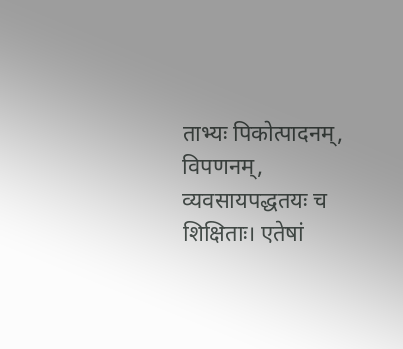ताभ्यः पिकोत्पादनम्, विपणनम्, व्यवसायपद्धतयः च शिक्षिताः। एतेषां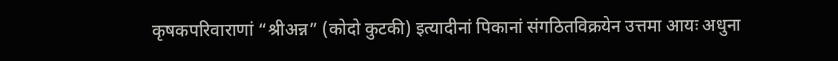कृषकपरिवाराणां “श्रीअन्न” (कोदो कुटकी) इत्यादीनां पिकानां संगठितविक्रयेन उत्तमा आयः अधुना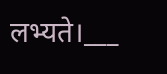लभ्यते।___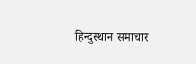हिन्दुस्थान समाचार